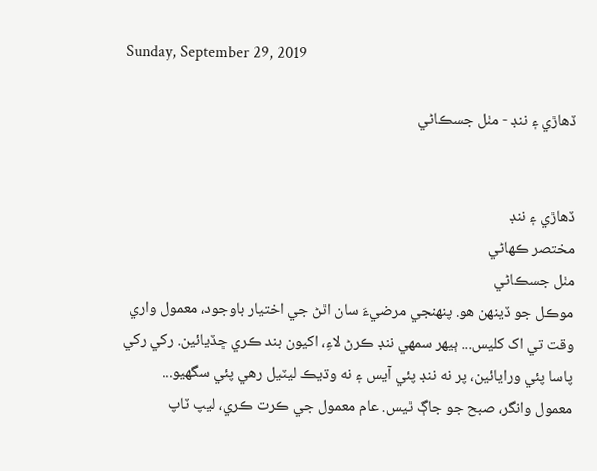Sunday, September 29, 2019

ڏھاڙي ۽ ننڊ - مٺل جسڪاڻي


ڏھاڙي ۽ ننڊ
مختصر ڪھاڻي
مٺل جسڪاڻي
موڪل جو ڏينھن ھو. پنھنجي مرضيءَ سان اٿڻ جي اختيار باوجود، معمول واري وقت تي اک کليس... ٻيھر سمھي ننڊ ڪرڻ لاءِ، اکيون بند ڪري ڇڏيائين. رکي رکي پاسا پئي ورايائين، پر نه ننڊ پئي آيس ۽ نه وڌيڪ ليٽيل رھي پئي سگهيو...
معمول وانگر، صبح جو جاڳ ٿيس. عام معمول جي ڪرت ڪري، ليپ ٽاپ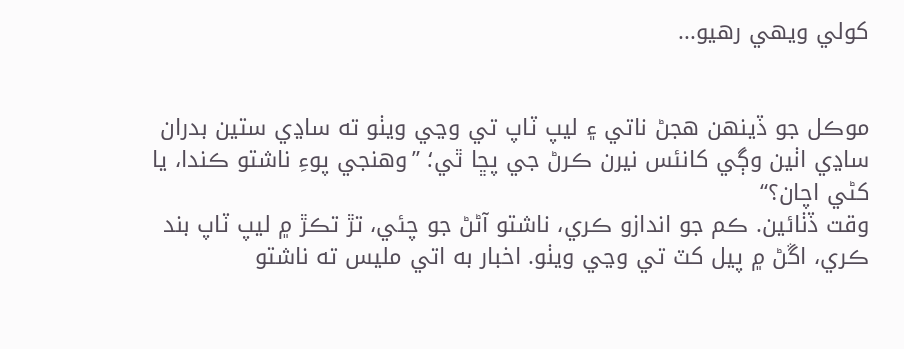کولي ويھي رھيو...


موڪل جو ڏينھن ھجڻ ناتي ۽ ليپ ٽاپ تي وڃي ويٺو ته ساڍي ستين بدران ساڍي اٺين وڳي کانئس نيرن ڪرڻ جي پڇا ٿي؛ ”وھنجي پوءِ ناشتو ڪندا، يا کڻي اچان؟“
وقت ڏٺائين. ڪم جو اندازو ڪري، ناشتو آڻڻ جو چئي، تڙ تڪڙ ۾ ليپ ٽاپ بند ڪري، اڱڻ ۾ پيل کٽ تي وڃي ويٺو. اخبار به اتي مليس ته ناشتو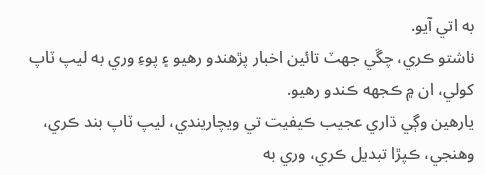به اتي آيو.
ناشتو ڪري، چڱي جھٽ تائين اخبار پڙھندو رھيو ۽ پوءِ وري به ليپ ٽاپ کولي، ان ۾ ڪجھه ڪندو رھيو.
يارھين وڳي ڌاري عجيب ڪيفيت تي ويچاريندي، ليپ ٽاپ بند ڪري، وھنجي، ڪپڙا تبديل ڪري، وري به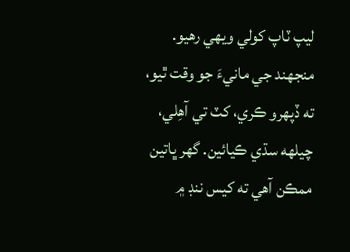ليپ ٽاپ کولي ويھي رھيو.
منجھند جي مانيءَ جو وقت ٿيو، ته ڏپھرو ڪري، کٽ تي آھِلي، چيلھه سڌي ڪيائين. گهر ڀاتين ممڪن آھي ته کيس ننڊ ۾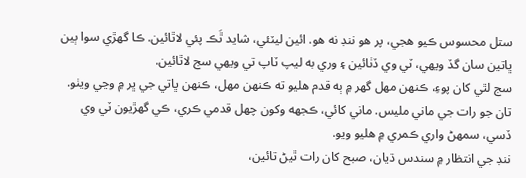ستل محسوس ڪيو ھجي، پر ھو ننڊ نه ھو. ائين ليٽئي، شايد ٿَڪ پئي لاٿائين. ڪا گهڙي سوا ٻين ڀاتين سان گڏ ويھي، ٽي وي ڏٺائين ۽ وري به ليپ ٽاپ تي ويھي سج لاٿائين.
سج لٿي کان پوءِ، ڪنھن مھل گهر ۾ ٻه قدم ھليو ته ڪنھن مھل، ڪنھن ڀاتي جي ڀر ۾ وڃي ويٺو. تان جو رات جي ماني مليس. ماني کائي، ڪجهه وکون چھل قدمي ڪري، ڪي گهڙيون ٽي وي ڏسي، سمھڻ واري ڪمري ۾ ھليو ويو.
ننڊ جي انتظار ۾ سندس ڌيان، صبح کان رات ٿيڻ تائين،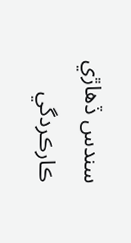سندس ڏھاڙي ڪارڪردگي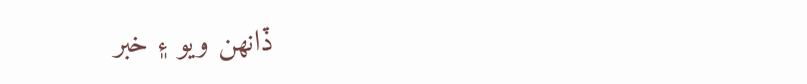ڏانھن ويو ۽ خبر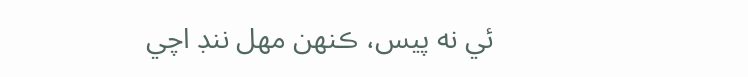ئي نه پيس، ڪنھن مھل ننڊ اچي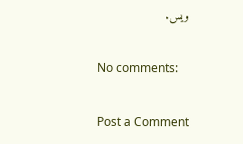ويس.

No comments:

Post a Comment